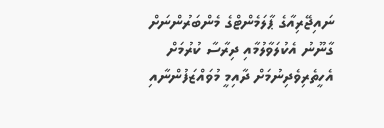ނައިޖޭރިއާގެ ޕާލަމެންޓްގެ މެންބަރުންނަށް ގާނޫނު އެކުލަވާލުމާއި ދިރާސާ ކުރުމަށް އެހީތެރިވެދިނުމަށް ދާއިމީ މުވައްޒަފުންނާއި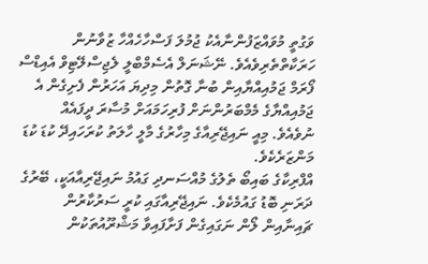ވަގުތީ މުވައްޒަފުންނާއެކު ޖުމުލަ ފަސްހާހެއްހާ ޒުވާނުން ހަރަކާތްތެރިވެއެވެ. ނޭޝަނަލް އެސެމްބްލީ ލެޖިސްލޭޓިވް އެއިޑްސް ފޯރަމް ޖަމުއިއްޔާއިން ބުނާ ގޮތުން މިދިޔަ އަހަރުން ފެށިގެން އެ ޖަމުއިއްޔާގެ މެމްބަރުންނަށް ފުރިހަމައަށް މުސާރަ ދީފައެއް ނުވެއެވެ. މިއީ ނައިޖޭރިއާގެ މިހާރުގެ މާލީ ހާލަތު ކުރަހައިދޭ ކުޑަ ކުޑަ މަންޒަރެކެވެ.
އްފްރިކާގެ ބައިބޯ ތެލުގެ މުއްސަނދި ގައުމު ނައިޖޭރިއާއަކީ، ބޭރުގެ ދަރަނި ބޮޑު ގައުމެކެވެ. ނައިޖޭރިއާގައި ކުރީ ސަރުކާރުން ޗައިނާއިން ލޯން ނަގައިގެން ފަށާފައިވާ މަޝްރޫއުތަކުން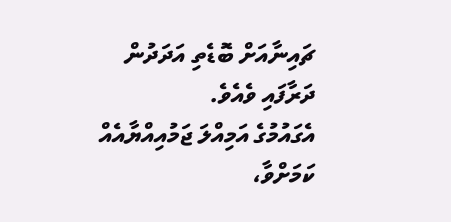ޗައިނާއަށް ބޮޑެތި އަދަދުން ދަރާފައި ވެއެވެ.
އެގައުމުގެ އަމިއްލަ ޖަމުއިއްޔާއެއް ކަމަށްވާ،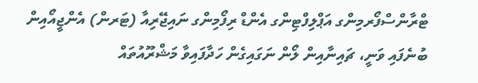ޓްރާންސްފޯރމިންގ އަޕްލިފްޓިންގ އެންޑް ރިފޯމިންގ ނައިޖޭރިއާ (ޓަރން) އެންޖީއޯއިން ބުނެފައި ވަނީ، ޗައިނާއިން ލޯން ނަގައިގެން ހަދާފައިވާ މަޝްރޫއުތައް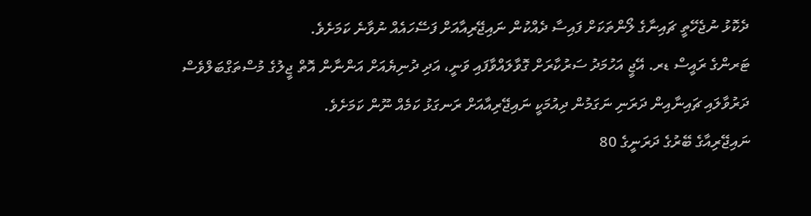ދެކޮޅު ނުޖެހޭތީ ޗައިނާގެ ލޯންތަކަށް ފައިސާ ދެއްކުން ނައިޖޭރިއާއަށް ފަސޭހައެއް ނުވާނެ ކަމަށެވެ.
ޓަރންގެ ރައީސް ޑރ. އޭޖީ އަހުމަދު ސަރުކާރަށް ގޮވާލައްވާފައި ވަނީ، އަދި ދުނިޔެއަށް އަންނާން އޮތް ޖީލުގެ މުސްތަގްބަލްވެސް ދަރުވާލައި ޗައިނާއިން ދަރަނި ނަގަމުން ދިއުމަކީ ނައިޖޭރިއާއަށް ރަނގަޅު ކަމެއް ނޫން ކަމަށެވެ.
ނައިޖޭރިއާގެ ބޭރުގެ ދަރަނީގެ 80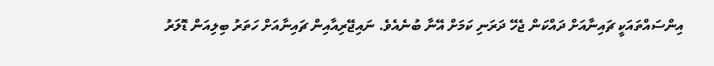އިންސައްތައަކީ ޗައިނާއަށް ދައްކަން ޖެހޭ ދަރަނި ކަމަށް އޭނާ ބުނެއެވެ. ނައިޖޭރިއާއިން ޗައިނާއަށް ހަތަރު ބިލިއަން ޑޮލަރު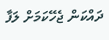ދައްކަން ޖެހޭކަމަށް ލަފާ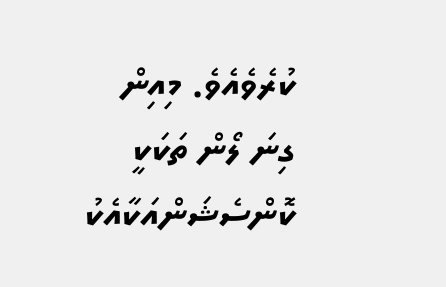ކުރެވެއެވެ. މިއިން ގިނަ ލޯން ތަކަކީ ކޮންސެޝަންއަކާއެކު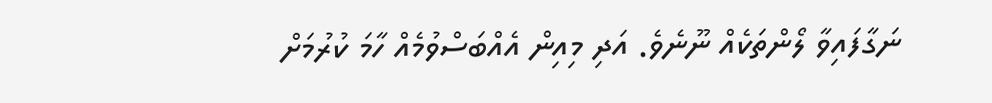ނަގާފައިވާ ލޯންތަކެއް ނޫނެވެ. އަދި މިއިން އެއްބަސްވުމެއް ހާމަ ކުރުމަށް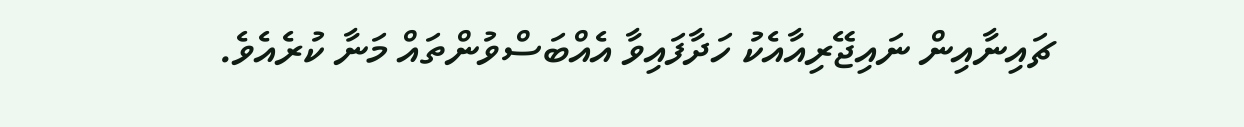ޗައިނާއިން ނައިޖޭރިއާއެކު ހަދާފައިވާ އެއްބަސްވުންތައް މަނާ ކުރެއެވެ.